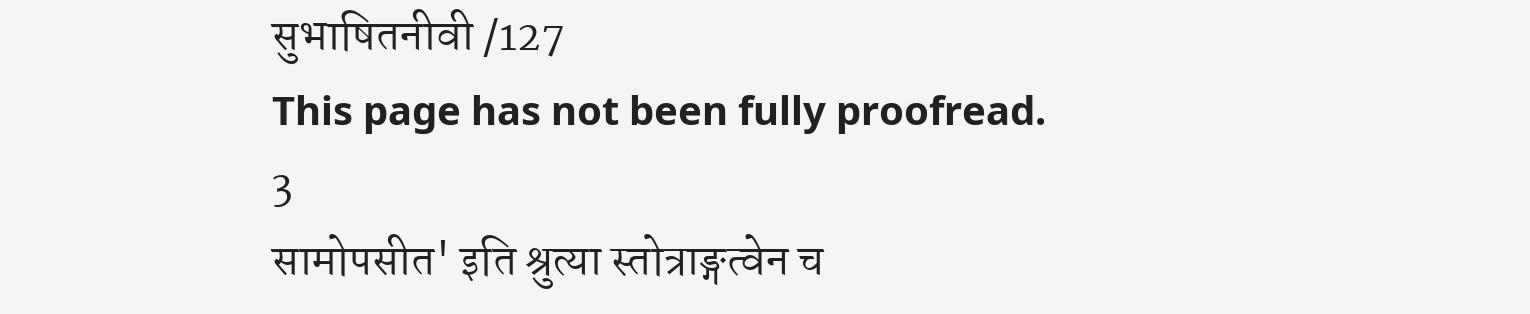सुभाषितनीवी /127
This page has not been fully proofread.
3
सामोपसीत' इति श्रुत्या स्तोत्राङ्गत्वेन च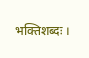भक्तिशब्दः ।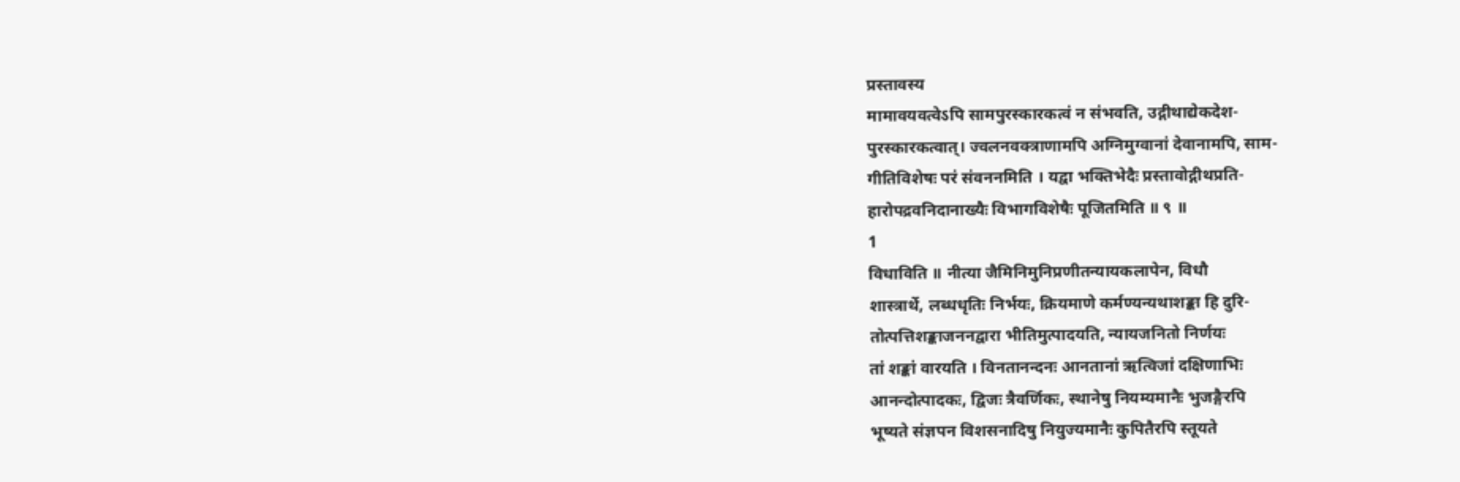प्रस्तावस्य
मामावयवत्वेऽपि सामपुरस्कारकत्वं न संभवति, उद्गीथाद्येकदेश-
पुरस्कारकत्वात्। ज्वलनवक्त्राणामपि अग्निमुग्वानां देवानामपि, साम-
गीतिविशेषः परं संवननमिति । यद्वा भक्तिभेदैः प्रस्तावोद्गीथप्रति-
हारोपद्रवनिदानाख्यैः विभागविशेषैः पूजितमिति ॥ ९ ॥
1
विधाविति ॥ नीत्या जैमिनिमुनिप्रणीतन्यायकलापेन, विधौ
शास्त्रार्थे, लब्धधृतिः निर्भयः, क्रियमाणे कर्मण्यन्यथाशङ्का हि दुरि-
तोत्पत्तिशङ्काजननद्वारा भीतिमुत्पादयति, न्यायजनितो निर्णयः
तां शङ्कां वारयति । विनतानन्दनः आनतानां ऋत्विजां दक्षिणाभिः
आनन्दोत्पादकः, द्विजः त्रैवर्णिकः, स्थानेषु नियम्यमानैः भुजङ्गैरपि
भूष्यते संज्ञपन विशसनादिषु नियुज्यमानैः कुपितैरपि स्तूयते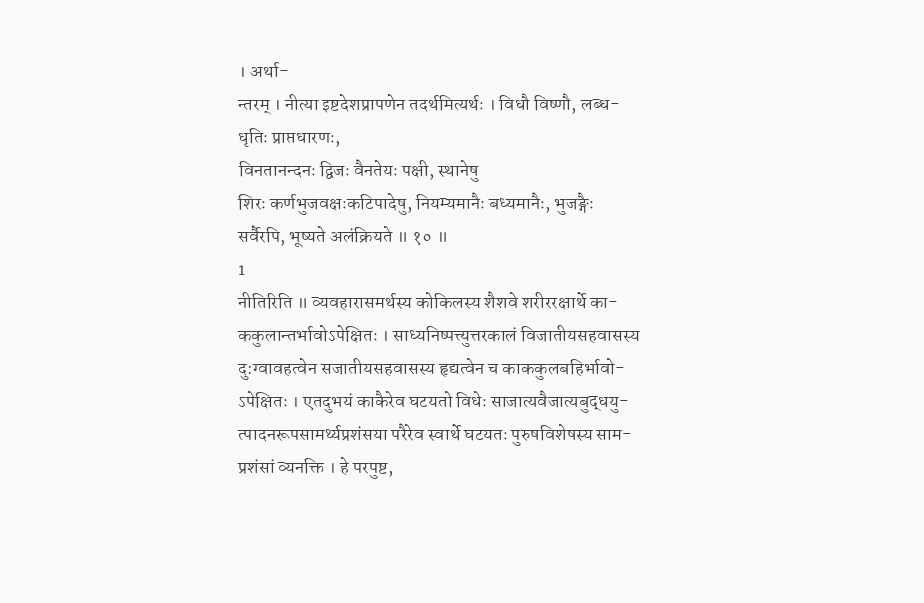। अर्था-
न्तरम् । नीत्या इष्टदेशप्रापणेन तदर्थमित्यर्थः । विधौ विष्णौ, लब्ध-
धृतिः प्राप्तधारणः,
विनतानन्दनः द्विजः वैनतेयः पक्षी, स्थानेषु
शिरः कर्णभुजवक्षःकटिपादेषु, नियम्यमानैः बध्यमानैः, भुजङ्गैः
सर्वैरपि, भूष्यते अलंक्रियते ॥ १० ॥
1
नीतिरिति ॥ व्यवहारासमर्थस्य कोकिलस्य शैशवे शरीररक्षार्थे का-
ककुलान्तर्भावोऽपेक्षितः । साध्यनिष्पत्त्युत्तरकालं विजातीयसहवासस्य
दु:ग्वावहत्वेन सजातीयसहवासस्य हृद्यत्वेन च काककुलबहिर्भावो-
ऽपेक्षितः । एतदुभयं काकैरेव घटयतो विधेः साजात्यवैजात्यबुद्धयु-
त्पादनरूपसामर्थ्यप्रशंसया परैरेव स्वार्थे घटयतः पुरुषविशेषस्य साम-
प्रशंसां व्यनक्ति । हे परपुष्ट,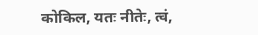कोकिल, यतः नीतेः, त्वं,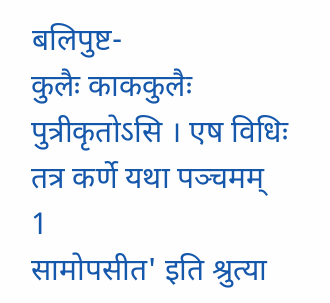बलिपुष्ट-
कुलैः काककुलैः पुत्रीकृतोऽसि । एष विधिः तत्र कर्णे यथा पञ्चमम्
1
सामोपसीत' इति श्रुत्या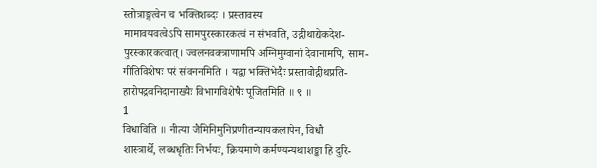स्तोत्राङ्गत्वेन च भक्तिशब्दः । प्रस्तावस्य
मामावयवत्वेऽपि सामपुरस्कारकत्वं न संभवति, उद्गीथाद्येकदेश-
पुरस्कारकत्वात्। ज्वलनवक्त्राणामपि अग्निमुग्वानां देवानामपि, साम-
गीतिविशेषः परं संवननमिति । यद्वा भक्तिभेदैः प्रस्तावोद्गीथप्रति-
हारोपद्रवनिदानाख्यैः विभागविशेषैः पूजितमिति ॥ ९ ॥
1
विधाविति ॥ नीत्या जैमिनिमुनिप्रणीतन्यायकलापेन, विधौ
शास्त्रार्थे, लब्धधृतिः निर्भयः, क्रियमाणे कर्मण्यन्यथाशङ्का हि दुरि-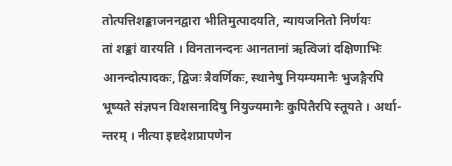तोत्पत्तिशङ्काजननद्वारा भीतिमुत्पादयति, न्यायजनितो निर्णयः
तां शङ्कां वारयति । विनतानन्दनः आनतानां ऋत्विजां दक्षिणाभिः
आनन्दोत्पादकः, द्विजः त्रैवर्णिकः, स्थानेषु नियम्यमानैः भुजङ्गैरपि
भूष्यते संज्ञपन विशसनादिषु नियुज्यमानैः कुपितैरपि स्तूयते । अर्था-
न्तरम् । नीत्या इष्टदेशप्रापणेन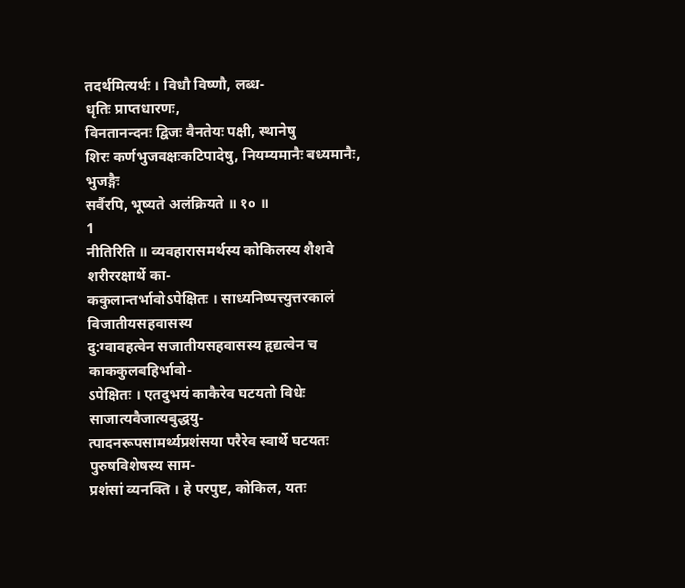तदर्थमित्यर्थः । विधौ विष्णौ, लब्ध-
धृतिः प्राप्तधारणः,
विनतानन्दनः द्विजः वैनतेयः पक्षी, स्थानेषु
शिरः कर्णभुजवक्षःकटिपादेषु, नियम्यमानैः बध्यमानैः, भुजङ्गैः
सर्वैरपि, भूष्यते अलंक्रियते ॥ १० ॥
1
नीतिरिति ॥ व्यवहारासमर्थस्य कोकिलस्य शैशवे शरीररक्षार्थे का-
ककुलान्तर्भावोऽपेक्षितः । साध्यनिष्पत्त्युत्तरकालं विजातीयसहवासस्य
दु:ग्वावहत्वेन सजातीयसहवासस्य हृद्यत्वेन च काककुलबहिर्भावो-
ऽपेक्षितः । एतदुभयं काकैरेव घटयतो विधेः साजात्यवैजात्यबुद्धयु-
त्पादनरूपसामर्थ्यप्रशंसया परैरेव स्वार्थे घटयतः पुरुषविशेषस्य साम-
प्रशंसां व्यनक्ति । हे परपुष्ट, कोकिल, यतः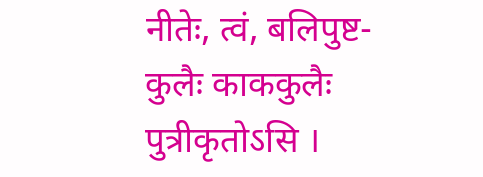नीतेः, त्वं, बलिपुष्ट-
कुलैः काककुलैः पुत्रीकृतोऽसि ।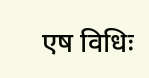एष विधिः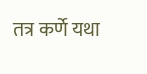तत्र कर्णे यथा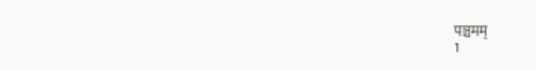पञ्चमम्
1